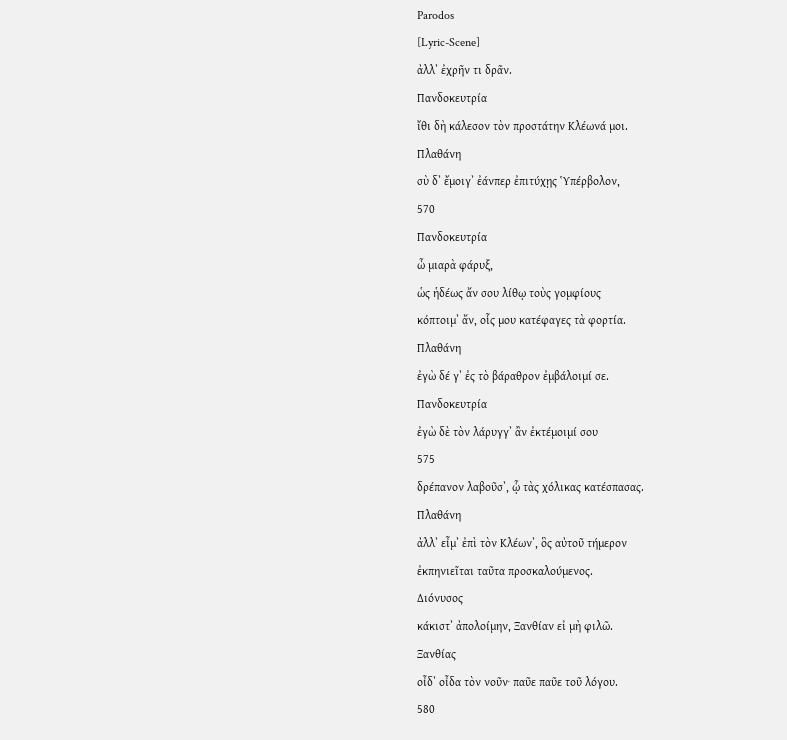Parodos
[Lyric-Scene]
ἀλλʼ ἐχρῆν τι δρᾶν.
Πανδοκευτρία
ἴθι δὴ κάλεσον τὸν προστάτην Κλέωνά μοι.
Πλαθάνη
σὺ δʼ ἔμοιγʼ ἐάνπερ ἐπιτύχῃς Ὑπέρβολον,
570
Πανδοκευτρία
ὦ μιαρὰ φάρυξ,
ὡς ἡδέως ἄν σου λίθῳ τοὺς γομφίους
κόπτοιμʼ ἄν, οἷς μου κατέφαγες τὰ φορτία.
Πλαθάνη
ἐγὼ δέ γʼ ἐς τὸ βάραθρον ἐμβάλοιμί σε.
Πανδοκευτρία
ἐγὼ δὲ τὸν λάρυγγʼ ἂν ἐκτέμοιμί σου
575
δρέπανον λαβοῦσʼ, ᾧ τὰς χόλικας κατέσπασας.
Πλαθάνη
ἀλλʼ εἶμʼ ἐπὶ τὸν Κλέωνʼ, ὃς αὐτοῦ τήμερον
ἐκπηνιεῖται ταῦτα προσκαλούμενος.
Διόνυσος
κάκιστʼ ἀπολοίμην, Ξανθίαν εἰ μὴ φιλῶ.
Ξανθίας
οἶδʼ οἶδα τὸν νοῦν· παῦε παῦε τοῦ λόγου.
580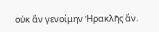οὐκ ἂν γενοίμην Ἡρακλῆς ἄν.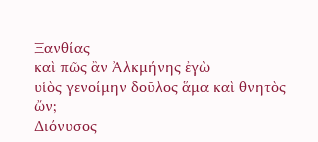Ξανθίας
καὶ πῶς ἂν Ἀλκμήνης ἐγὼ
υἱὸς γενοίμην δοῦλος ἅμα καὶ θνητὸς ὤν;
Διόνυσος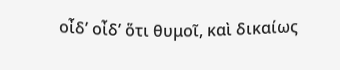οἶδʼ οἶδʼ ὅτι θυμοῖ, καὶ δικαίως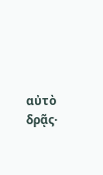αὐτὸ δρᾷς·